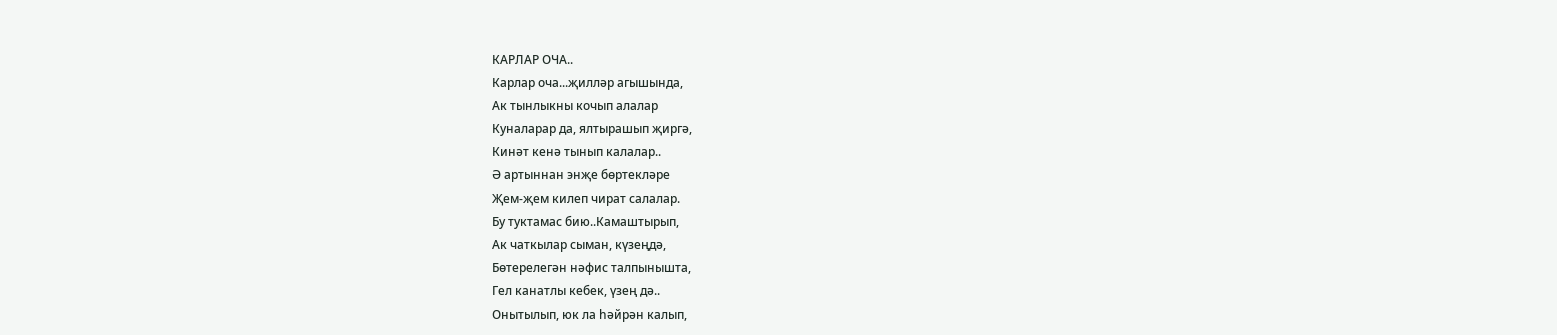КАРЛАР ОЧА..
Карлар оча...җилләр агышында,
Ак тынлыкны кочып алалар
Куналарар да, ялтырашып җиргә,
Кинәт кенә тынып калалар..
Ә артыннан энҗе бөртекләре
Җем-җем килеп чират салалар.
Бу туктамас бию..Камаштырып,
Ак чаткылар сыман, күзеңдә,
Бөтерелегән нәфис талпынышта,
Гел канатлы кебек, үзең дә..
Онытылып, юк ла һәйрән калып,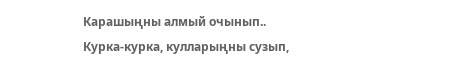Карашыңны алмый очынып..
Курка-курка, кулларыңны сузып,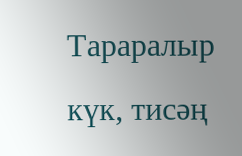Тараралыр күк, тисәң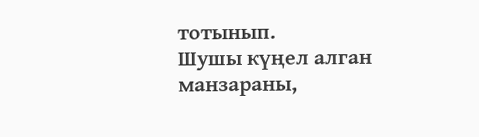тотынып.
Шушы күңел алган манзараны,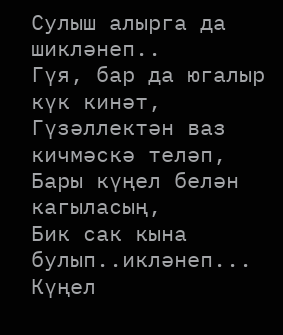Сулыш алырга да шикләнеп..
Гүя, бар да югалыр күк кинәт,
Гүзәллектән ваз кичмәскә теләп,
Бары күңел белән кагыласың,
Бик сак кына булып..икләнеп...
Күңел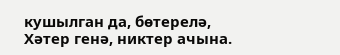кушылган да, бөтерелә,
Хәтер генә, никтер ачына.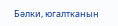Бәлки, югалтканын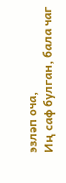эзләп оча,
Иң саф булган, бала чаг